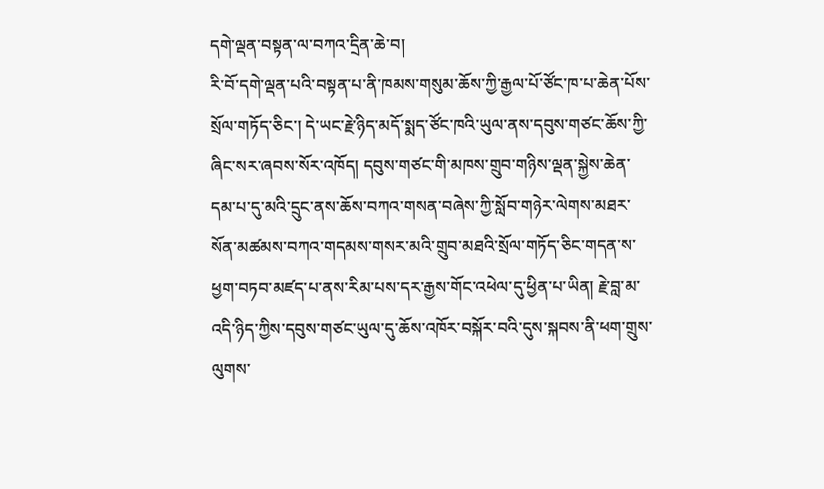དགེ་ལྡན་བསྟན་ལ་བཀའ་དྲིན་ཆེ་བ།
རི་བོ་དགེ་ལྡན་པའི་བསྟན་པ་ནི་ཁམས་གསུམ་ཆོས་ཀྱི་རྒྱལ་པོ་ཙོང་ཁ་པ་ཆེན་པོས་སྲོལ་གཏོད་ཅིང་། དེ་ཡང་རྗེ་ཉིད་མདོ་སྨད་ཙོང་ཁའི་ཡུལ་ནས་དབུས་གཙང་ཆོས་ཀྱི་ཞིང་སར་ཞབས་སོར་འཁོད། དབུས་གཙང་གི་མཁས་གྲུབ་གཉིས་ལྡན་སྐྱེས་ཆེན་དམ་པ་དུ་མའི་དྲུང་ནས་ཆོས་བཀའ་གསན་བཞེས་ཀྱི་སློབ་གཉེར་ལེགས་མཐར་སོན་མཚམས་བཀའ་གདམས་གསར་མའི་གྲུབ་མཐའི་སྲོལ་གཏོད་ཅིང་གདན་ས་ཕྱག་བཏབ་མཛད་པ་ནས་རིམ་པས་དར་རྒྱས་གོང་འཕེལ་དུ་ཕྱིན་པ་ཡིན། རྗེ་བླ་མ་འདི་ཉིད་ཀྱིས་དབུས་གཙང་ཡུལ་དུ་ཆོས་འཁོར་བསྐོར་བའི་དུས་སྐབས་ནི་ཕག་གྲུས་ལུགས་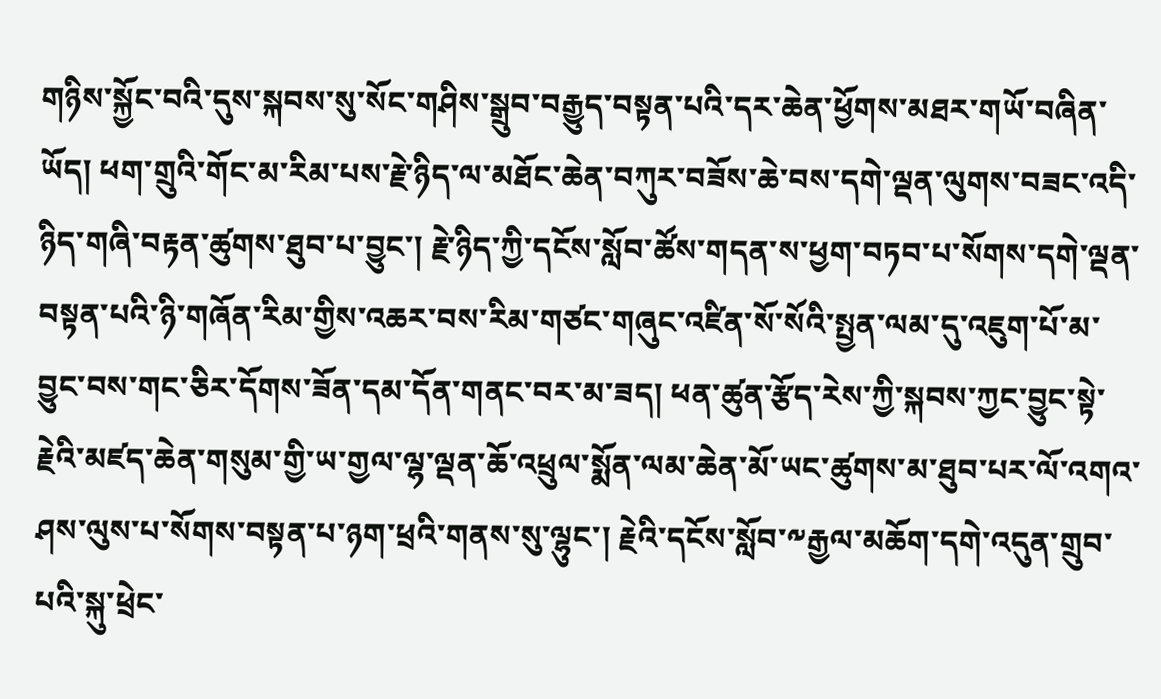གཉིས་སྐྱོང་བའི་དུས་སྐབས་སུ་སོང་གཤིས་སྒྲུབ་བརྒྱུད་བསྟན་པའི་དར་ཆེན་ཕྱོགས་མཐར་གཡོ་བཞིན་ཡོད། ཕག་གྲུའི་གོང་མ་རིམ་པས་རྗེ་ཉིད་ལ་མཐོང་ཆེན་བཀུར་བཟོས་ཆེ་བས་དགེ་ལྡན་ལུགས་བཟང་འདི་ཉིད་གཞི་བརྟན་ཚུགས་ཐུབ་པ་བྱུང་། རྗེ་ཉིད་ཀྱི་དངོས་སློབ་ཚོས་གདན་ས་ཕྱག་བཏབ་པ་སོགས་དགེ་ལྡན་བསྟན་པའི་ཉི་གཞོན་རིམ་གྱིས་འཆར་བས་རིམ་གཙང་གཞུང་འཛིན་སོ་སོའི་སྤྱན་ལམ་དུ་འཇུག་པོ་མ་བྱུང་བས་གང་ཅིར་དོགས་ཟོན་དམ་དོན་གནང་བར་མ་ཟད། ཕན་ཚུན་རྩོད་རེས་ཀྱི་སྐབས་ཀྱང་བྱུང་སྟེ་རྗེའི་མཛད་ཆེན་གསུམ་གྱི་ཡ་གྱལ་ལྷ་ལྡན་ཆོ་འཕྲུལ་སྨོན་ལམ་ཆེན་མོ་ཡང་ཚུགས་མ་ཐུབ་པར་ལོ་འགའ་ཤས་ལུས་པ་སོགས་བསྟན་པ་ཉག་ཕྲའི་གནས་སུ་ལྷུང་། རྗེའི་དངོས་སློབ་༸རྒྱལ་མཆོག་དགེ་འདུན་གྲུབ་པའི་སྐུ་ཕྲེང་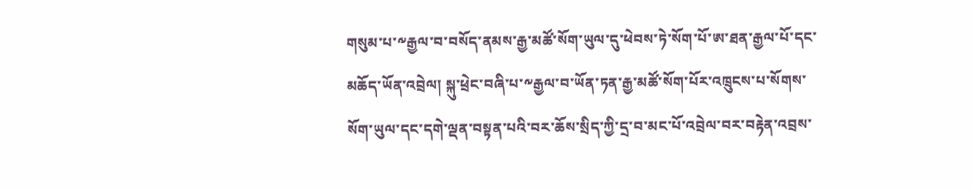གསུམ་པ་༸རྒྱལ་བ་བསོད་ནམས་རྒྱ་མཚོ་སོག་ཡུལ་དུ་ཕེབས་ཏེ་སོག་པོ་ཨ་ཐན་རྒྱལ་པོ་དང་མཆོད་ཡོན་འབྲེལ། སྐུ་ཕྲེང་བཞི་པ་༸རྒྱལ་བ་ཡོན་ཏན་རྒྱ་མཚོ་སོག་པོར་འཁྲུངས་པ་སོགས་སོག་ཡུལ་དང་དགེ་ལྡན་བསྟན་པའི་བར་ཆོས་སྲིད་ཀྱི་དྲ་བ་མང་པོ་འབྲེལ་བར་བརྟེན་འབྲས་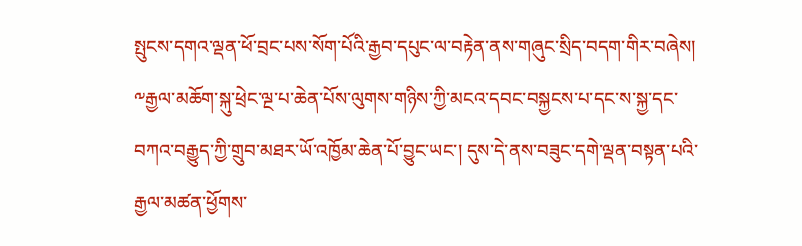སྤུངས་དགའ་ལྡན་ཕོ་བྲང་པས་སོག་པོའི་རྒྱབ་དཔུང་ལ་བརྟེན་ནས་གཞུང་སྲིད་བདག་གིར་བཞེས། ༸རྒྱལ་མཆོག་སྐུ་ཕྲེང་ལྔ་པ་ཆེན་པོས་ལུགས་གཉིས་ཀྱི་མངའ་དབང་བསྐྱངས་པ་དང་ས་སྐྱ་དང་བཀའ་བརྒྱུད་ཀྱི་གྲུབ་མཐར་ཡོ་འཁྱོམ་ཆེན་པོ་བྱུང་ཡང་། དུས་དེ་ནས་བཟུང་དགེ་ལྡན་བསྟན་པའི་རྒྱལ་མཚན་ཕྱོགས་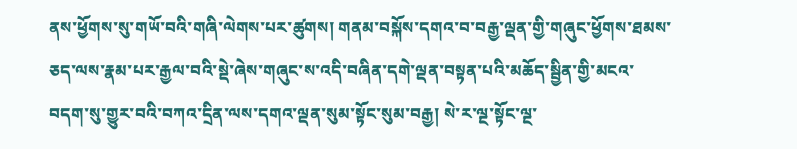ནས་ཕྱོགས་སུ་གཡོ་བའི་གཞི་ལེགས་པར་ཚུགས། གནམ་བསྐོས་དགའ་བ་བརྒྱ་ལྡན་གྱི་གཞུང་ཕྱོགས་ཐམས་ཅད་ལས་རྣམ་པར་རྒྱལ་བའི་སྡེ་ཞེས་གཞུང་ས་འདི་བཞིན་དགེ་ལྡན་བསྟན་པའི་མཆོད་སྦྱིན་གྱི་མངའ་བདག་སུ་གྱུར་བའི་བཀའ་དྲིན་ལས་དགའ་ལྡན་སུམ་སྟོང་སུམ་བརྒྱ། སེ་ར་ལྔ་སྟོང་ལྔ་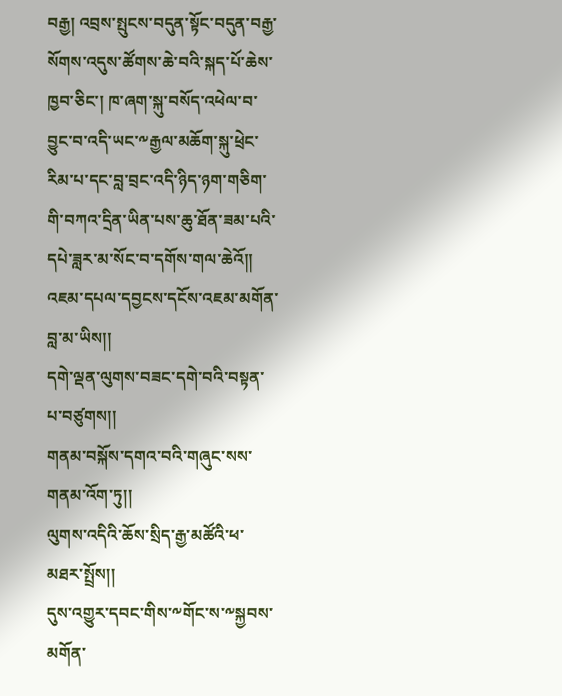བརྒྱ། འབྲས་སྤུངས་བདུན་སྟོང་བདུན་བརྒྱ་སོགས་འདུས་ཚོགས་ཆེ་བའི་སྐད་པོ་ཆེས་ཁྱབ་ཅིང་། ཁ་ཞག་སྐུ་བསོད་འཕེལ་བ་བྱུང་བ་འདི་ཡང་༸རྒྱལ་མཆོག་སྐུ་ཕྲེང་རིམ་པ་དང་བླ་བྲང་འདི་ཉིད་ཉག་གཅིག་གི་བཀའ་དྲིན་ཡིན་པས་ཆུ་ཐོན་ཟམ་པའི་དཔེ་ཟླར་མ་སོང་བ་དགོས་གལ་ཆེའོ།།
འཇམ་དཔལ་དབྱངས་དངོས་འཇམ་མགོན་བླ་མ་ཡིས།།
དགེ་ལྡན་ལུགས་བཟང་དགེ་བའི་བསྟན་པ་བཙུགས།།
གནམ་བསྐོས་དགའ་བའི་གཞུང་སས་གནམ་འོག་ཏུ།།
ལུགས་འདིའི་ཆོས་སྲིད་རྒྱ་མཚོའི་ཕ་མཐར་སྤྲོས།།
དུས་འགྱུར་དབང་གིས་༸གོང་ས་༸སྐྱབས་མགོན་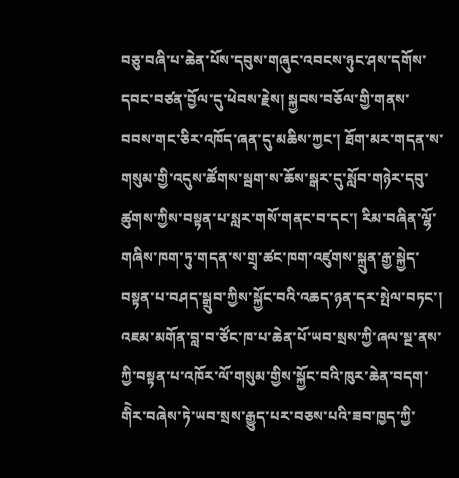བཅུ་བཞི་པ་ཆེན་པོས་དབུས་གཞུང་འབངས་ཉུང་ཤས་དགོས་དབང་བཙན་བྱོལ་དུ་ཕེབས་རྗེས། སྐྱབས་བཅོལ་གྱི་གནས་བབས་གང་ཅིར་འཁོད་ཞན་དུ་མཆིས་ཀྱང་། ཐོག་མར་གདན་ས་གསུམ་གྱི་འདུས་ཚོགས་སྦག་ས་ཆོས་སྒར་དུ་སློབ་གཉེར་དབུ་ཚུགས་ཀྱིས་བསྟན་པ་སླར་གསོ་གནང་བ་དང་། རིམ་བཞིན་ལྷོ་གཞིས་ཁག་ཏུ་གདན་ས་གྲྭ་ཚང་ཁག་འཛུགས་སྐྲུན་རྒྱ་སྐྱེད་བསྟན་པ་བཤད་སྒྲུབ་ཀྱིས་སྐྱོང་བའི་འཆད་ཉན་དར་སྤེལ་བཏང་། འཇམ་མགོན་བླ་བ་ཙོང་ཁ་པ་ཆེན་པོ་ཡབ་སྲས་ཀྱི་ཞལ་སྔ་ནས་ཀྱི་བསྟན་པ་འཁོར་ལོ་གསུམ་གྱིས་སྐྱོང་བའི་ཁུར་ཆེན་བདག་གིེར་བཞེས་ཏེ་ཡབ་སྲས་རྒྱུད་པར་བཅས་པའི་ཟབ་ཁྱད་ཀྱི་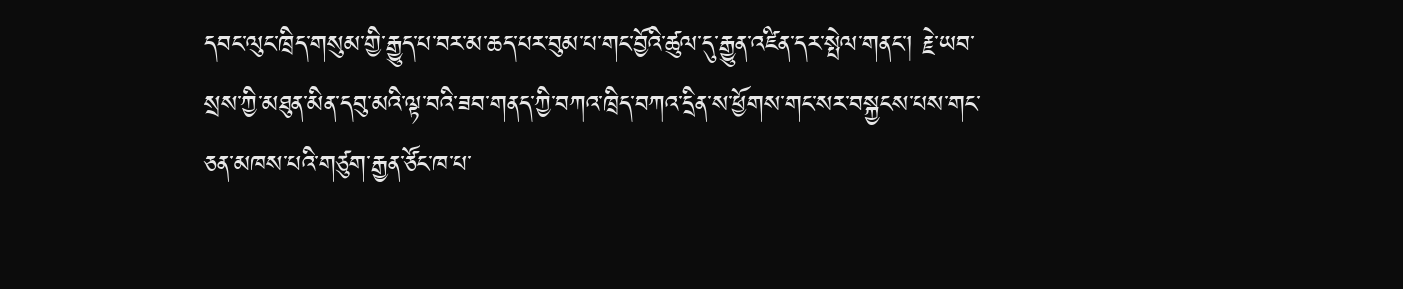དབང་ལུང་ཁྲིད་གསུམ་གྱི་རྒྱུད་པ་བར་མ་ཆད་པར་བུམ་པ་གང་བྱོའི་ཚུལ་དུ་རྒྱུན་འཛིན་དར་སྤེལ་གནང་། རྗེ་ཡབ་སྲས་ཀྱི་མཐུན་མིན་དབུ་མའི་ལྟ་བའི་ཟབ་གནད་ཀྱི་བཀའ་ཁྲིད་བཀའ་དྲིན་ས་ཕྱོགས་གང་སར་བསྐྱངས་པས་གང་ཅན་མཁས་པའི་གཙུག་རྒྱན་ཙོང་ཁ་པ་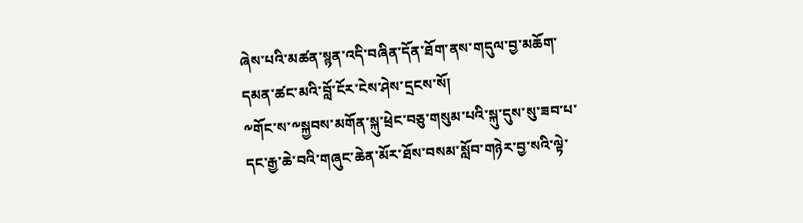ཞེས་པའི་མཚན་སྙན་འདི་བཞིན་དོན་ཐོག་ནས་གདུལ་བྱ་མཆོག་དམན་ཚང་མའི་བློ་ངོར་ངེས་ཤེས་དྲངས་སོ།
༸གོང་ས་༸སྐྱབས་མགོན་སྐུ་ཕྲེང་བཅུ་གསུམ་པའི་སྐུ་དུས་སུ་ཟབ་པ་དང་རྒྱ་ཆེ་བའི་གཞུང་ཆེན་མོར་ཐོས་བསམ་སློབ་གཉེར་བྱ་སའི་ལྟེ་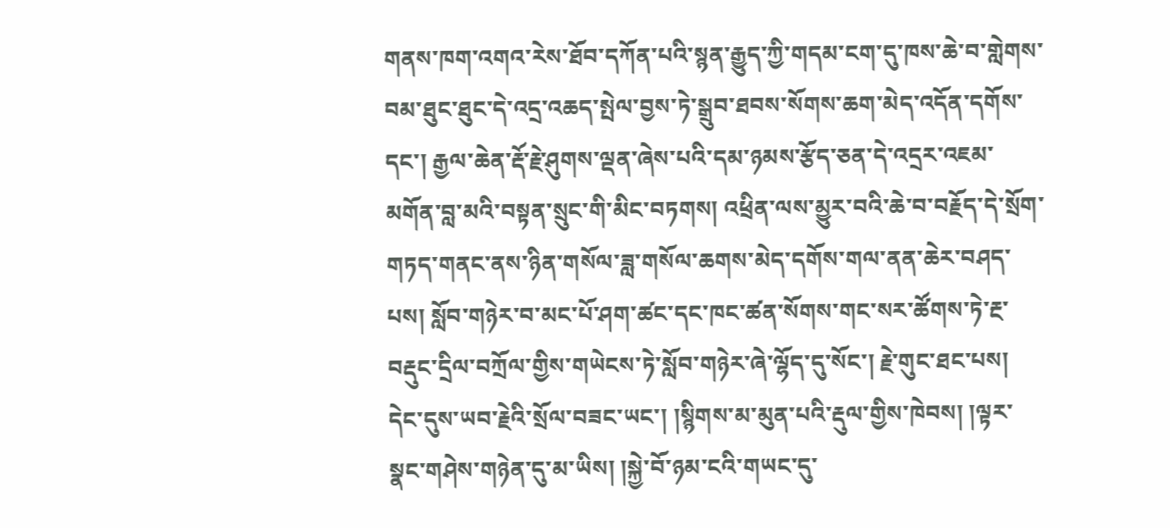གནས་ཁག་འགའ་རེས་ཐོབ་དཀོན་པའི་སྙན་རྒྱུད་ཀྱི་གདམ་ངག་དུ་ཁས་ཆེ་བ་གླེགས་བམ་ཐུང་ཐུང་དེ་འདྲ་འཆད་སྤེལ་བྱས་ཏེ་སྒྲུབ་ཐབས་སོགས་ཆག་མེད་འདོན་དགོས་དང་། རྒྱལ་ཆེན་རྡོ་རྗེ་ཤུགས་ལྡན་ཞེས་པའི་དམ་ཉམས་རྩོད་ཅན་དེ་འདྲར་འཇམ་མགོན་བླ་མའི་བསྟན་སྲུང་གི་མིང་བཏགས། འཕྲིན་ལས་མྱུར་བའི་ཆེ་བ་བརྗོད་དེ་སྲོག་གཏད་གནང་ནས་ཉིན་གསོལ་ཟླ་གསོལ་ཆགས་མེད་དགོས་གལ་ནན་ཆེར་བཤད་པས། སློབ་གཉེར་བ་མང་པོ་ཤག་ཚང་དང་ཁང་ཚན་སོགས་གང་སར་ཚོགས་ཏེ་རྔ་བརྡུང་དྲིལ་བཀྲོལ་གྱིས་གཡེངས་ཏེ་སློབ་གཉེར་ཞེ་ལྷོད་དུ་སོང་། རྗེ་གུང་ཐང་པས། དེང་དུས་ཡབ་རྗེའི་སྲོལ་བཟང་ཡང་། །སྙིགས་མ་མུན་པའི་རྡུལ་གྱིས་ཁེབས། །ལྟར་སྣང་གཤེས་གཉེན་དུ་མ་ཡིས། །སྐྱེ་བོ་ཉམ་ངའི་གཡང་དུ་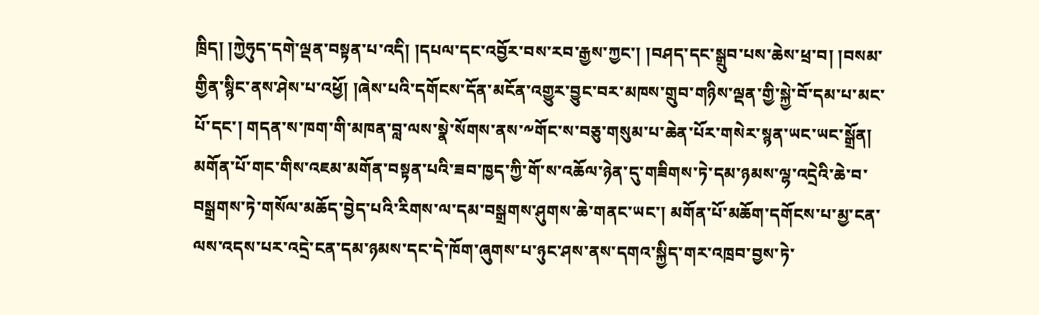ཁྲིད། །ཀྱེཧུད་དགེ་ལྡན་བསྟན་པ་འདི། །དཔལ་དང་འབྱོར་བས་རབ་རྒྱས་ཀྱང་། །བཤད་དང་སྒྲུབ་པས་ཆེས་ཕྲ་བ། །བསམ་གྱིན་སྙིང་ནས་ཤེས་པ་འཕྱོ། །ཞེས་པའི་དགོངས་དོན་མངོན་འགྱུར་བྱུང་བར་མཁས་གྲུབ་གཉིས་ལྡན་གྱི་སྐྱེ་བོ་དམ་པ་མང་པོ་དང་། གདན་ས་ཁག་གི་མཁན་བླ་ལས་སྣེ་སོགས་ནས་༸གོང་ས་བཅུ་གསུམ་པ་ཆེན་པོར་གསེར་སྙན་ཡང་ཡང་སྒྲོན། མགོན་པོ་གང་གིས་འཇམ་མགོན་བསྟན་པའི་ཟབ་ཁྱད་ཀྱི་གོ་ས་འཆོལ་ཉེན་དུ་གཟིགས་ཏེ་དམ་ཉམས་ལྷ་འདྲེའི་ཆེ་བ་བསྒྲགས་ཏེ་གསོལ་མཆོད་བྱེད་པའི་རིགས་ལ་དམ་བསྒྲགས་ཤུགས་ཆེ་གནང་ཡང་། མགོན་པོ་མཆོག་དགོངས་པ་མྱ་ངན་ལས་འདས་པར་འདྲེ་ངན་དམ་ཉམས་དང་དེ་ཁོག་ཞུགས་པ་ཉུང་ཤས་ནས་དགའ་སྐྱིད་གར་འཁྲབ་བྱས་ཏེ་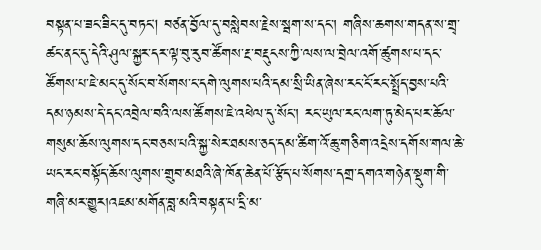བསྟན་པ་ཟང་ཟིང་དུ་བཏང། བཙན་བྱོལ་དུ་བསླེབས་རྗེས་སྦག་ས་དང་། གཞིས་ཆགས་གདན་ས་གྲྭ་ཚང་ནང་དུ་དེའི་ཤུལ་སྐྱར་དར་ལྟ་བུ་རུབ་ཚོགས་རྔ་བརྡུངས་ཀྱི་ལས་ལ་བྲེལ་འགོ་ཚུགས་པ་དང་ཚོགས་པ་ཇེ་མང་དུ་སོང་བ་སོགས་ང་དགེ་ལུགས་པའི་དམ་སྲི་ཡིན་ཞེས་རང་ངོ་རང་སྤྲོད་བྱས་པའི་དམ་ཉམས་དེ་དང་འབྲེལ་བའི་ལས་ཚོགས་ཇེ་འཕེལ་དུ་སོང་། རང་ཡུལ་རང་ལག་ཏུ་མེད་པར་ཆོལ་གསུམ་ཆོས་ལུགས་དང་བཅས་པའི་སྐྱ་སེར་ཐམས་ཅད་དམ་ཚིག་འོ་ཆུ་གཅིག་འདྲེས་དགོས་གལ་ཆེ་ཡང་རང་བསྟོད་ཆོས་ལུགས་གྲུབ་མཐའི་ཞེ་ཁོན་ཆེན་པོ་རྩོད་པ་སོགས་དགྲ་དགའ་གཉེན་སྡུག་གི་གཞི་མར་གྱུར།འཇམ་མགོན་བླ་མའི་བསྟན་པ་དྲི་མ་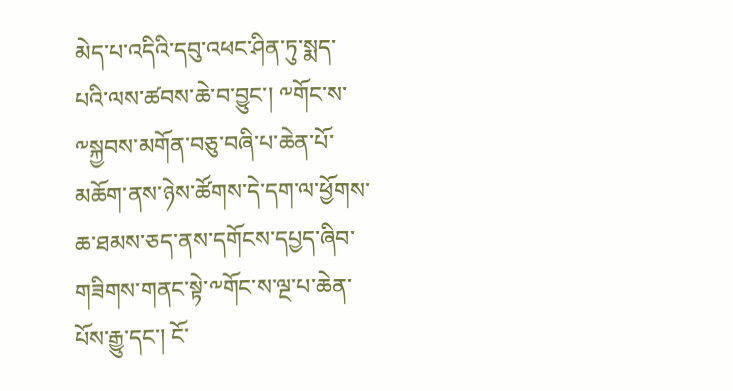མེད་པ་འདིའི་དབུ་འཕང་ཤིན་ཏུ་སྨད་པའི་ལས་ཚབས་ཆེ་བ་བྱུང་། ༸གོང་ས་༸སྐྱབས་མགོན་བཅུ་བཞི་པ་ཆེན་པོ་མཆོག་ནས་ཉེས་ཚོགས་དེ་དག་ལ་ཕྱོགས་ཆ་ཐམས་ཅད་ནས་དགོངས་དཔྱད་ཞིབ་གཟིགས་གནང་སྟེ་༸གོང་ས་ལྔ་པ་ཆེན་པོས་རྒྱུ་དང་། ངོ་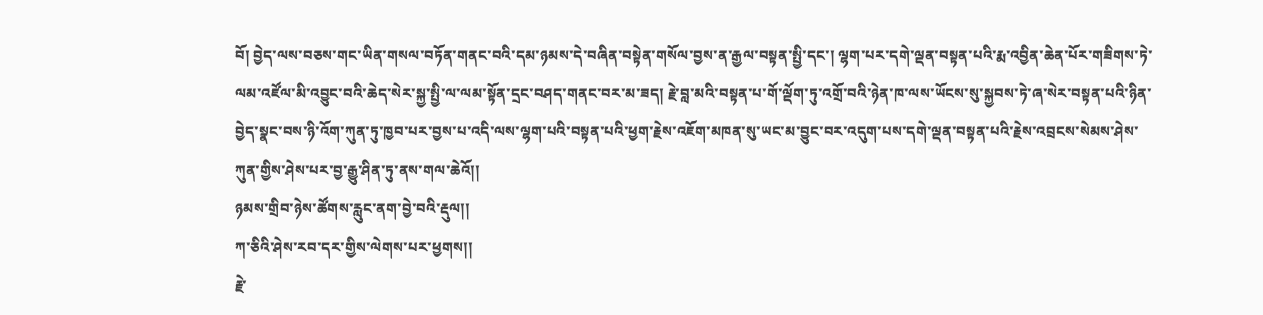བོ། བྱེད་ལས་བཅས་གང་ཡིན་གསལ་བཏོན་གནང་བའི་དམ་ཉམས་དེ་བཞིན་བསྟེན་གསོལ་བྱས་ན་རྒྱལ་བསྟན་སྤྱི་དང་། ལྷག་པར་དགེ་ལྡན་བསྟན་པའི་རྨ་འབྱིན་ཆེན་པོར་གཟིགས་ཏེ་ལམ་འཛོལ་མི་འབྱུང་བའི་ཆེད་སེར་སྐྱ་སྤྱི་ལ་ལམ་སྟོན་དྲང་བཤད་གནང་བར་མ་ཟད། རྗེ་བླ་མའི་བསྟན་པ་གོ་ལྡོག་ཏུ་འགྲོ་བའི་ཉེན་ཁ་ལས་ཡོངས་སུ་སྐྱབས་ཏེ་ཞ་སེར་བསྟན་པའི་ཉིན་བྱེད་སྣང་བས་ཉི་འོག་ཀུན་ཏུ་ཁྱབ་པར་བྱས་པ་འདི་ལས་ལྷག་པའི་བསྟན་པའི་ཕྱག་རྗེས་འཇོག་མཁན་སུ་ཡང་མ་བྱུང་བར་འདུག་པས་དགེ་ལྡན་བསྟན་པའི་རྗེས་འབྲངས་སེམས་ཤེས་ཀུན་གྱིས་ཤེས་པར་བྱ་རྒྱུ་ཤིན་ཏུ་ནས་གལ་ཆེའོ།།
ཉམས་གྲིབ་ཉེས་ཚོགས་རླུང་ནག་བྱེ་བའི་རྡུལ།།
ཀ་ཅིའི་ཤེས་རབ་དར་གྱིས་ལེགས་པར་ཕྱགས།།
རྗེ་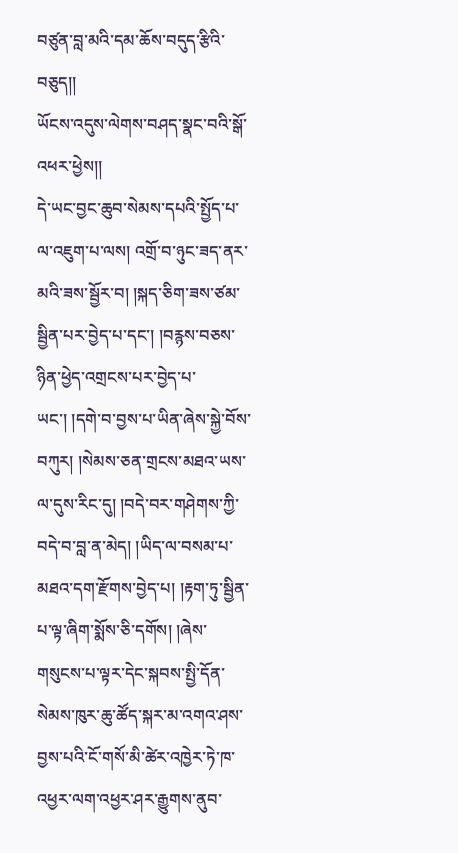བཙུན་བླ་མའི་དམ་ཆོས་བདུད་རྩིའི་བཅུད།།
ཡོངས་འདུས་ལེགས་བཤད་སྣང་བའི་སྒོ་འཕར་ཕྱེས།།
དེ་ཡང་བྱང་ཆུབ་སེམས་དཔའི་སྤྱོད་པ་ལ་འཇུག་པ་ལས། འགྲོ་བ་ཉུང་ཟད་ནར་མའི་ཟས་སྦྱོར་བ། །སྐད་ཅིག་ཟས་ཙམ་སྦྱིན་པར་བྱེད་པ་དང་། །བརྙས་བཅས་ཉིན་ཕྱེད་འགྲངས་པར་བྱེད་པ་ཡང་། །དགེ་བ་བྱས་པ་ཡིན་ཞེས་སྐྱེ་བོས་བཀུར། །སེམས་ཅན་གྲངས་མཐའ་ཡས་ལ་དུས་རིང་དུ། །བདེ་བར་གཤེགས་ཀྱི་བདེ་བ་བླ་ན་མེད། །ཡིད་ལ་བསམ་པ་མཐའ་དག་རྫོགས་བྱེད་པ། །རྟག་ཏུ་སྦྱིན་པ་ལྟ་ཞིག་སྨོས་ཅི་དགོས། །ཞེས་གསུངས་པ་ལྟར་དེང་སྐབས་སྤྱི་དོན་སེམས་ཁུར་ཆུ་ཚོད་སྐར་མ་འགའ་ཤས་བྱས་པའི་ངོ་གསོ་མི་ཚེར་འཁྱེར་ཏེ་ཁ་འཕྱར་ལག་འཕྱར་ཤར་རྒྱུགས་ནུབ་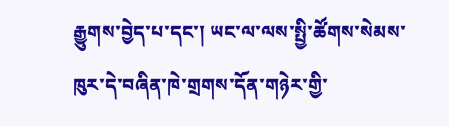རྒྱུགས་བྱེད་པ་དང་། ཡང་ལ་ལས་སྤྱི་ཚོགས་སེམས་ཁུར་དེ་བཞིན་ཁེ་གྲགས་དོན་གཉེར་གྱི་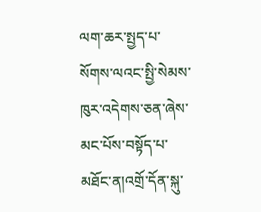ལག་ཆར་སྤྱད་པ་སོགས་ལའང་སྤྱི་སེམས་ཁུར་འདེགས་ཅན་ཞེས་མང་པོས་བསྟོད་པ་མཐོང་ན།འགྲོ་དོན་སྐུ་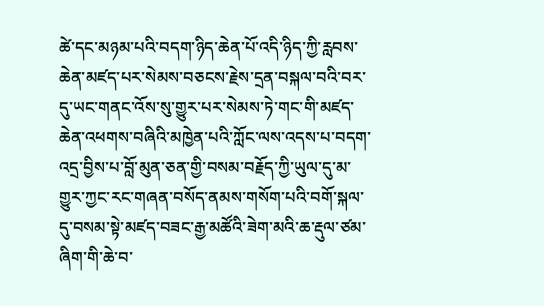ཚེ་དང་མཉམ་པའི་བདག་ཉིད་ཆེན་པོ་འདི་ཉིད་ཀྱི་རླབས་ཆེན་མཛད་པར་སེམས་བཅངས་རྗེས་དྲན་བསྐལ་བའི་བར་དུ་ཡང་གནང་འོས་སུ་གྱུར་པར་སེམས་ཏེ་གང་གི་མཛད་ཆེན་འཕགས་བཞིའི་མཁྱེན་པའི་ཀློང་ལས་འདས་པ་བདག་འདྲ་བྱིས་པ་བློ་མུན་ཅན་གྱི་བསམ་བརྗོད་ཀྱི་ཡུལ་དུ་མ་གྱུར་ཀྱང་རང་གཞན་བསོད་ནམས་གསོག་པའི་བགོ་སྐལ་དུ་བསམ་སྟེ་མཛད་བཟང་རྒྱ་མཚོའི་ཟེག་མའི་ཆ་རྡུལ་ཙམ་ཞིག་གི་ཆེ་བ་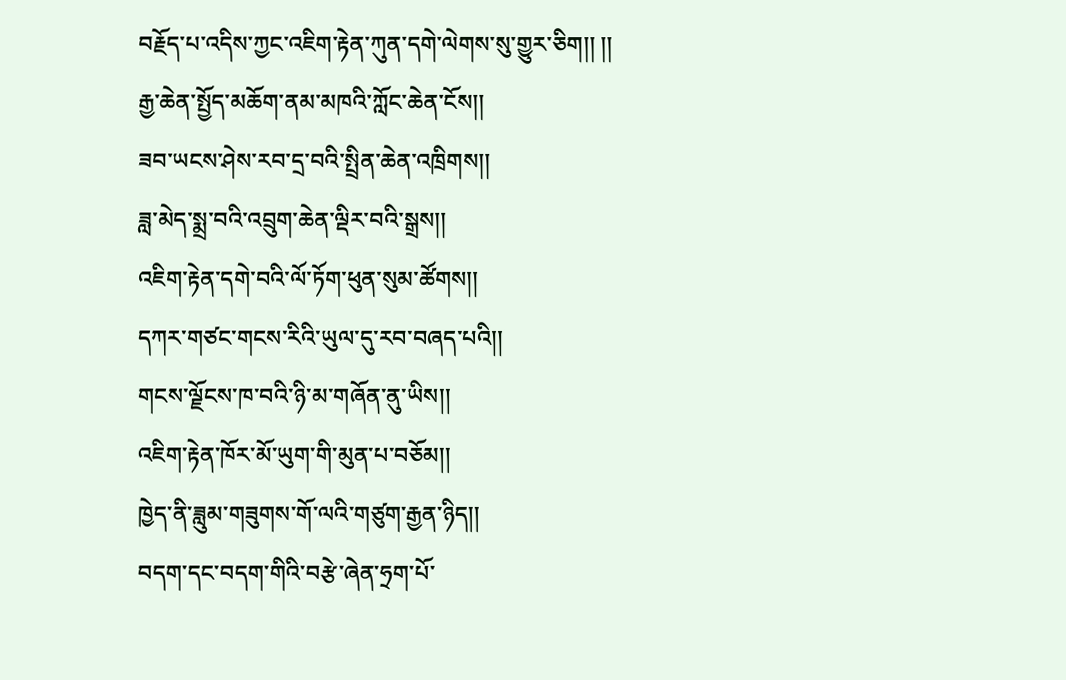བརྗོད་པ་འདིས་ཀྱང་འཇིག་རྟེན་ཀུན་དགེ་ལེགས་སུ་གྱུར་ཅིག།། །།
རྒྱ་ཆེན་སྤྱོད་མཆོག་ནམ་མཁའི་ཀློང་ཆེན་ངོས།།
ཟབ་ཡངས་ཤེས་རབ་དྲ་བའི་སྤྲིན་ཆེན་འཁྲིགས།།
ཟླ་མེད་སྨྲ་བའི་འབྲུག་ཆེན་ལྡིར་བའི་སྒྲས།།
འཇིག་རྟེན་དགེ་བའི་ལོ་ཏོག་ཕུན་སུམ་ཚོགས།།
དཀར་གཙང་གངས་རིའི་ཡུལ་དུ་རབ་བཞད་པའི།།
གངས་ལྗོངས་ཁ་བའི་ཉི་མ་གཞོན་ནུ་ཡིས།།
འཇིག་རྟེན་ཁོར་མོ་ཡུག་གི་མུན་པ་བཅོམ།།
ཁྱེད་ནི་ཟླུམ་གཟུགས་གོ་ལའི་གཙུག་རྒྱན་ཉིད།།
བདག་དང་བདག་གིའི་བརྩེ་ཞེན་ཧྲག་པོ་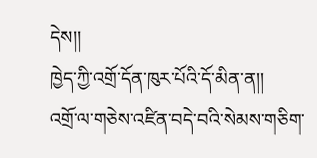དེས།།
ཁྱེད་ཀྱི་འགྲོ་དོན་ཁུར་པོའི་དོ་མིན་ན།།
འགྲོ་ལ་གཅེས་འཛིན་བདེ་བའི་སེམས་གཅིག་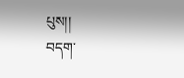པུས།།
བདག་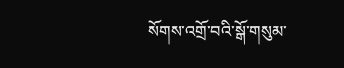སོགས་འགྲོ་བའི་སྒོ་གསུམ་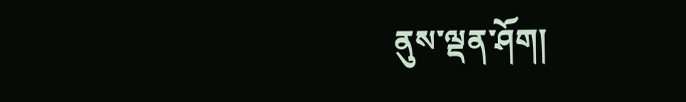ནུས་ལྡན་ཤོག།